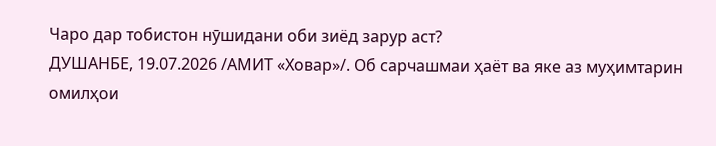Чаро дар тобистон нӯшидани оби зиёд зарур аст?
ДУШАНБЕ, 19.07.2026 /АМИТ «Ховар»/. Об сарчашмаи ҳаёт ва яке аз муҳимтарин омилҳои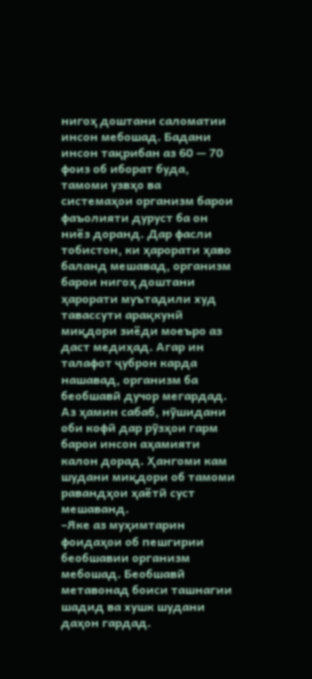нигоҳ доштани саломатии инсон мебошад. Бадани инсон тақрибан аз 60 — 70 фоиз об иборат буда, тамоми узвҳо ва системаҳои организм барои фаъолияти дуруст ба он ниёз доранд. Дар фасли тобистон, ки ҳарорати ҳаво баланд мешавад, организм барои нигоҳ доштани ҳарорати муътадили худ тавассути арақкунӣ миқдори зиёди моеъро аз даст медиҳад. Агар ин талафот ҷуброн карда нашавад, организм ба беобшавӣ дучор мегардад. Аз ҳамин сабаб, нӯшидани оби кофӣ дар рӯзҳои гарм барои инсон аҳамияти калон дорад. Ҳангоми кам шудани миқдори об тамоми равандҳои ҳаётӣ суст мешаванд.
–Яке аз муҳимтарин фоидаҳои об пешгирии беобшавии организм мебошад. Беобшавӣ метавонад боиси ташнагии шадид ва хушк шудани даҳон гардад.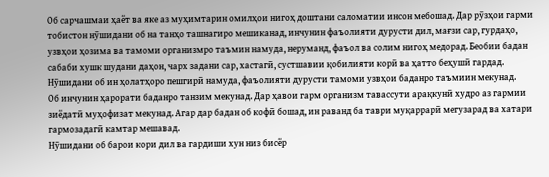Об сарчашмаи ҳаёт ва яке аз муҳимтарин омилҳои нигоҳ доштани саломатии инсон мебошад. Дар рӯзҳои гарми тобистон нӯшидани об на танҳо ташнагиро мешиканад, инчунин фаъолияти дурусти дил, мағзи сар, гурдаҳо, узвҳои ҳозима ва тамоми организмро таъмин намуда, неруманд, фаъол ва солим нигоҳ медорад. Беобии бадан сабаби хушк шудани даҳон, чарх задани сар, хастагӣ, сустшавии қобилияти корӣ ва ҳатто беҳушӣ гардад. Нӯшидани об ин ҳолатҳоро пешгирӣ намуда, фаъолияти дурусти тамоми узвҳои баданро таъмиин мекунад.
Об инчунин ҳарорати баданро танзим мекунад. Дар ҳавои гарм организм тавассути арақкунӣ худро аз гармии зиёдатӣ муҳофизат мекунад. Агар дар бадан об кофӣ бошад, ин раванд ба таври муқаррарӣ мегузарад ва хатари гармозадагӣ камтар мешавад.
Нӯшидани об барои кори дил ва гардиши хун низ бисёр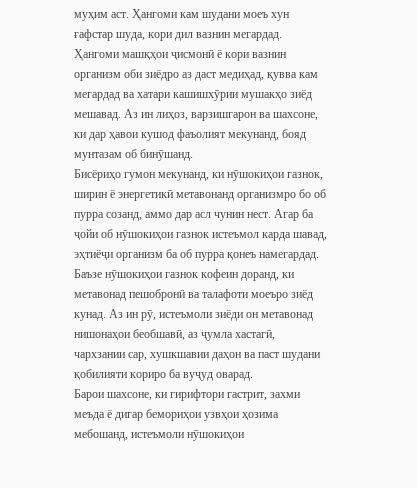муҳим аст. Ҳангоми кам шудани моеъ хун ғафстар шуда, кори дил вазнин мегардад.
Ҳангоми машқҳои ҷисмонӣ ё кори вазнин организм оби зиёдро аз даст медиҳад, қувва кам мегардад ва хатари кашишхӯрии мушакҳо зиёд мешавад. Аз ин лиҳоз, варзишгарон ва шахсоне, ки дар ҳавои кушод фаъолият мекунанд, бояд мунтазам об бинӯшанд.
Бисёриҳо гумон мекунанд, ки нӯшокиҳои газнок, ширин ё энергетикӣ метавонанд организмро бо об пурра созанд, аммо дар асл чунин нест. Агар ба ҷойи об нӯшокиҳои газнок истеъмол карда шавад, эҳтиёҷи организм ба об пурра қонеъ намегардад. Баъзе нӯшокиҳои газнок кофеин доранд, ки метавонад пешобронӣ ва талафоти моеъро зиёд кунад. Аз ин рӯ, истеъмоли зиёди он метавонад нишонаҳои беобшавӣ, аз ҷумла хастагӣ, чархзании сар, хушкшавии даҳон ва паст шудани қобилияти кориро ба вуҷуд оварад.
Барои шахсоне, ки гирифтори гастрит, захми меъда ё дигар бемориҳои узвҳои ҳозима мебошанд, истеъмоли нӯшокиҳои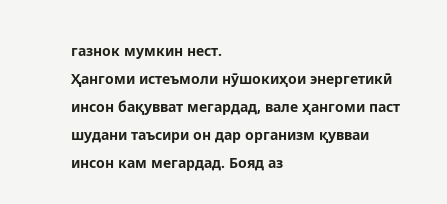газнок мумкин нест.
Ҳангоми истеъмоли нӯшокиҳои энергетикӣ инсон бақувват мегардад, вале ҳангоми паст шудани таъсири он дар организм қувваи инсон кам мегардад. Бояд аз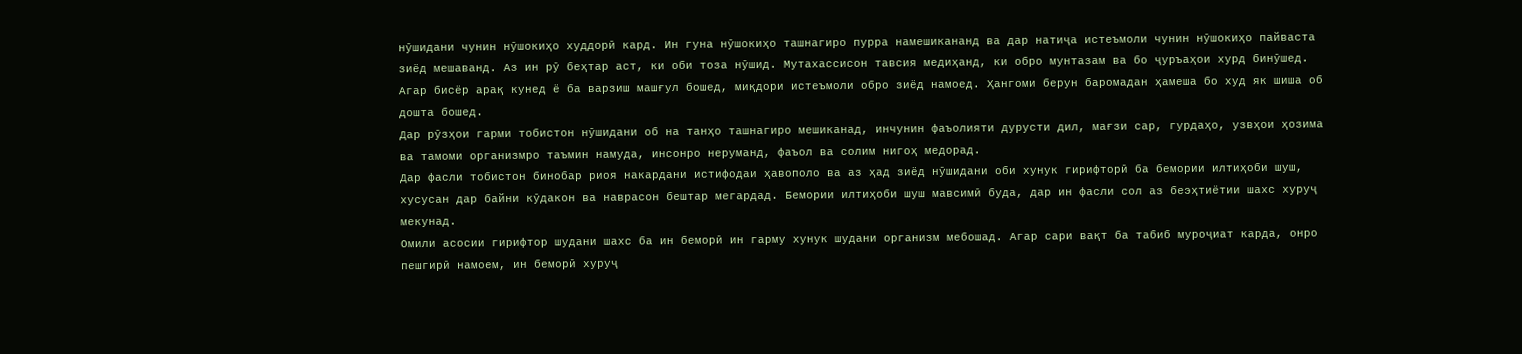нӯшидани чунин нӯшокиҳо худдорӣ кард. Ин гуна нӯшокиҳо ташнагиро пурра намешикананд ва дар натиҷа истеъмоли чунин нӯшокиҳо пайваста зиёд мешаванд. Аз ин рӯ беҳтар аст, ки оби тоза нӯшид. Мутахассисон тавсия медиҳанд, ки обро мунтазам ва бо ҷуръаҳои хурд бинӯшед.
Агар бисёр арақ кунед ё ба варзиш машғул бошед, миқдори истеъмоли обро зиёд намоед. Ҳангоми берун баромадан ҳамеша бо худ як шиша об дошта бошед.
Дар рӯзҳои гарми тобистон нӯшидани об на танҳо ташнагиро мешиканад, инчунин фаъолияти дурусти дил, мағзи сар, гурдаҳо, узвҳои ҳозима ва тамоми организмро таъмин намуда, инсонро неруманд, фаъол ва солим нигоҳ медорад.
Дар фасли тобистон бинобар риоя накардани истифодаи ҳавополо ва аз ҳад зиёд нӯшидани оби хунук гирифторӣ ба бемории илтиҳоби шуш, хусусан дар байни кӯдакон ва наврасон бештар мегардад. Бемории илтиҳоби шуш мавсимӣ буда, дар ин фасли сол аз беэҳтиётии шахс хуруҷ мекунад.
Омили асосии гирифтор шудани шахс ба ин беморӣ ин гарму хунук шудани организм мебошад. Агар сари вақт ба табиб муроҷиат карда, онро пешгирӣ намоем, ин беморӣ хуруҷ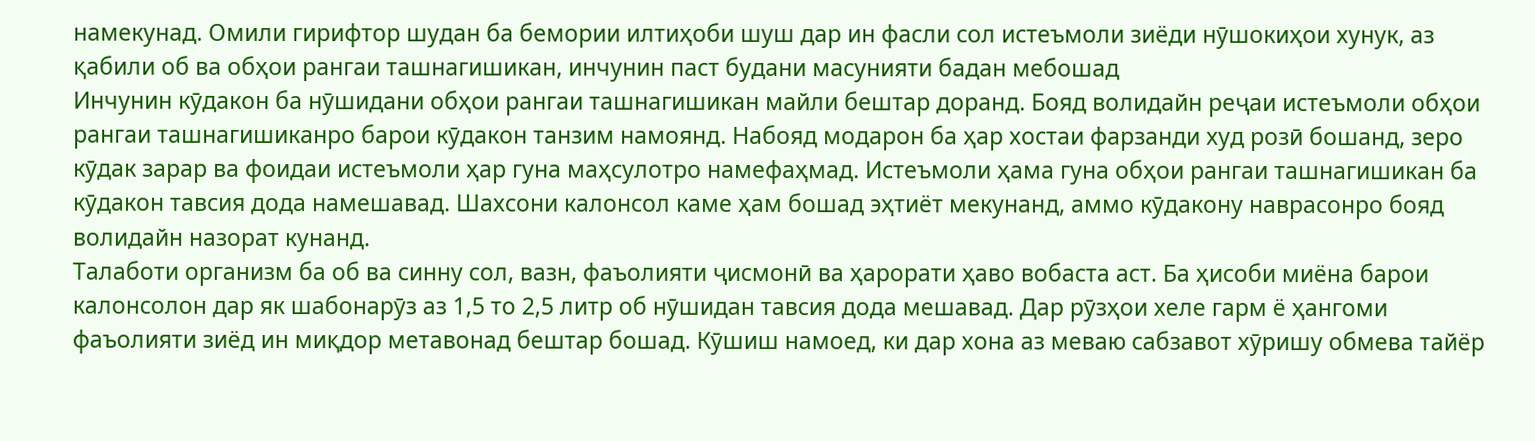намекунад. Омили гирифтор шудан ба бемории илтиҳоби шуш дар ин фасли сол истеъмоли зиёди нӯшокиҳои хунук, аз қабили об ва обҳои рангаи ташнагишикан, инчунин паст будани масунияти бадан мебошад
Инчунин кӯдакон ба нӯшидани обҳои рангаи ташнагишикан майли бештар доранд. Бояд волидайн реҷаи истеъмоли обҳои рангаи ташнагишиканро барои кӯдакон танзим намоянд. Набояд модарон ба ҳар хостаи фарзанди худ розӣ бошанд, зеро кӯдак зарар ва фоидаи истеъмоли ҳар гуна маҳсулотро намефаҳмад. Истеъмоли ҳама гуна обҳои рангаи ташнагишикан ба кӯдакон тавсия дода намешавад. Шахсони калонсол каме ҳам бошад эҳтиёт мекунанд, аммо кӯдакону наврасонро бояд волидайн назорат кунанд.
Талаботи организм ба об ва синну сол, вазн, фаъолияти ҷисмонӣ ва ҳарорати ҳаво вобаста аст. Ба ҳисоби миёна барои калонсолон дар як шабонарӯз аз 1,5 то 2,5 литр об нӯшидан тавсия дода мешавад. Дар рӯзҳои хеле гарм ё ҳангоми фаъолияти зиёд ин миқдор метавонад бештар бошад. Кӯшиш намоед, ки дар хона аз меваю сабзавот хӯришу обмева тайёр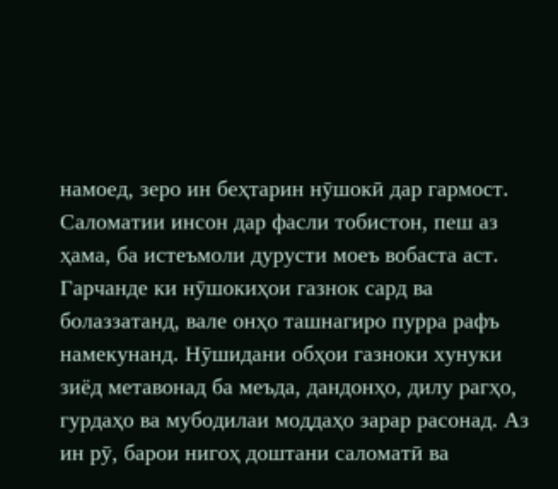намоед, зеро ин беҳтарин нӯшокӣ дар гармост.
Саломатии инсон дар фасли тобистон, пеш аз ҳама, ба истеъмоли дурусти моеъ вобаста аст. Гарчанде ки нӯшокиҳои газнок сард ва болаззатанд, вале онҳо ташнагиро пурра рафъ намекунанд. Нӯшидани обҳои газноки хунуки зиёд метавонад ба меъда, дандонҳо, дилу рагҳо, гурдаҳо ва мубодилаи моддаҳо зарар расонад. Аз ин рӯ, барои нигоҳ доштани саломатӣ ва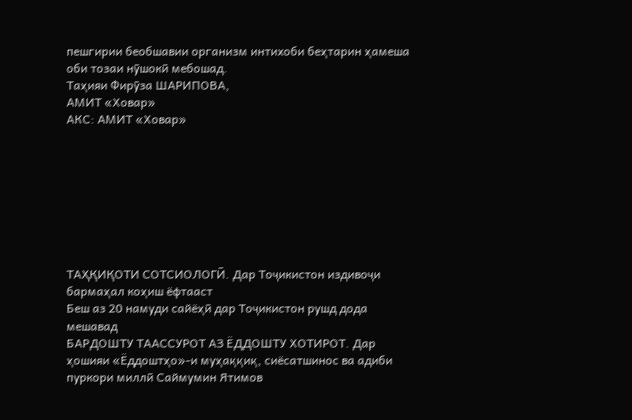пешгирии беобшавии организм интихоби беҳтарин ҳамеша оби тозаи нӯшокӣ мебошад.
Таҳияи Фирӯза ШАРИПОВА,
АМИТ «Ховар»
АКС: АМИТ «Ховар»








ТАҲҚИҚОТИ СОТСИОЛОГӢ. Дар Тоҷикистон издивоҷи бармаҳал коҳиш ёфтааст
Беш аз 20 намуди сайёҳӣ дар Тоҷикистон рушд дода мешавад
БАРДОШТУ ТААССУРОТ АЗ ЁДДОШТУ ХОТИРОТ. Дар ҳошияи «Ёддоштҳо»-и муҳаққиқ, сиёсатшинос ва адиби пуркори миллӣ Саймумин Ятимов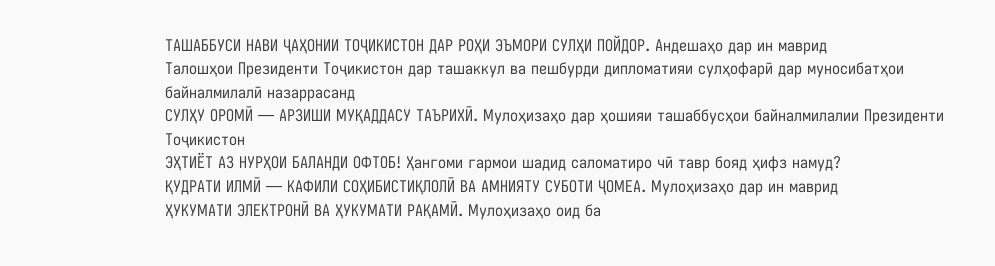ТАШАББУСИ НАВИ ҶАҲОНИИ ТОҶИКИСТОН ДАР РОҲИ ЭЪМОРИ СУЛҲИ ПОЙДОР. Андешаҳо дар ин маврид
Талошҳои Президенти Тоҷикистон дар ташаккул ва пешбурди дипломатияи сулҳофарӣ дар муносибатҳои байналмилалӣ назаррасанд
СУЛҲУ ОРОМӢ — АРЗИШИ МУҚАДДАСУ ТАЪРИХӢ. Мулоҳизаҳо дар ҳошияи ташаббусҳои байналмилалии Президенти Тоҷикистон
ЭҲТИЁТ АЗ НУРҲОИ БАЛАНДИ ОФТОБ! Ҳангоми гармои шадид саломатиро чӣ тавр бояд ҳифз намуд?
ҚУДРАТИ ИЛМӢ — КАФИЛИ СОҲИБИСТИҚЛОЛӢ ВА АМНИЯТУ СУБОТИ ҶОМЕА. Мулоҳизаҳо дар ин маврид
ҲУКУМАТИ ЭЛЕКТРОНӢ ВА ҲУКУМАТИ РАҚАМӢ. Мулоҳизаҳо оид ба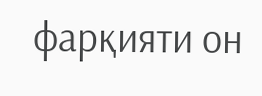фарқияти он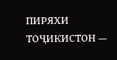ПИРЯХИ ТОҶИКИСТОН —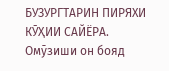БУЗУРГТАРИН ПИРЯХИ КӮҲИИ САЙЁРА. Омӯзиши он бояд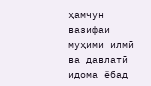ҳамчун вазифаи муҳими илмӣ ва давлатӣ идома ёбад